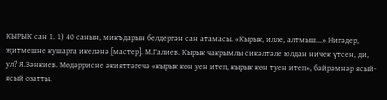КЫРЫК сан 1. 1) 40 санын, микъдарын белдергән сан атамасы. «Кырык, илле, алтмыш...» Нигәдер, җитмешне кушарга икеләнә [мастер]. М.Галиев. Кырык чакрымлы сикәлтәле юлдан ничек үтсен, ди, ул? Я.Зәнкиев. Мөдәррисне әкияттәгечә «кырык көн уен итеп, кырык көн туен итеп», бәйрәмнәр ясый-ясый озатты.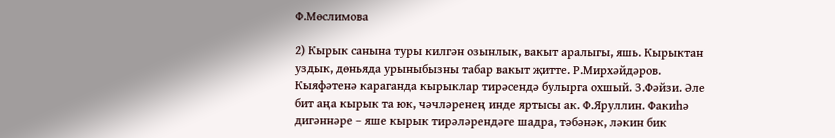Ф.Мөслимова

2) Кырык санына туры килгән озынлык, вакыт аралыгы, яшь. Кырыктан уздык, дөньяда урыныбызны табар вакыт җитте. Р.Мирхәйдәров. Кыяфәтенә караганда кырыклар тирәсендә булырга охшый. З.Фәйзи. Әле бит аңа кырык та юк, чәчләренең инде яртысы ак. Ф.Яруллин. Факиһә дигәннәре – яше кырык тирәләрендәге шадра, тәбәнәк, ләкин бик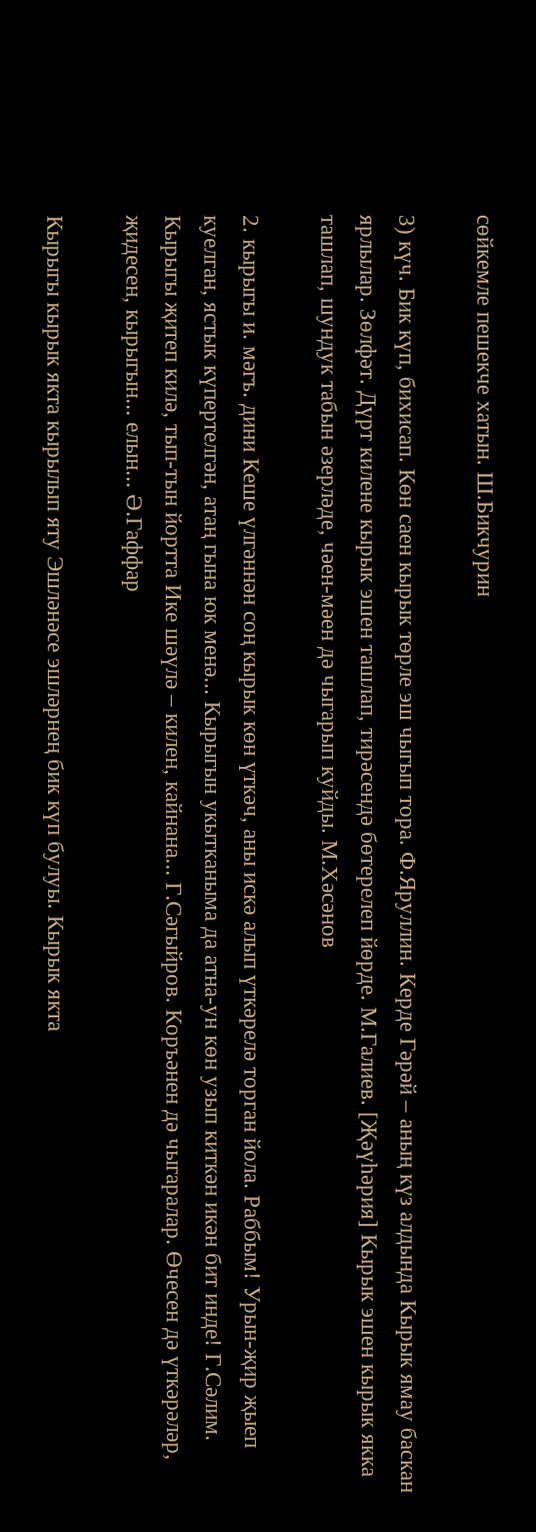сөйкемле пешекче хатын. Ш.Бикчурин

3) күч. Бик күп, бихисап. Көн саен кырык төрле эш чыгып тора. Ф.Яруллин. Керде Гәрәй – аның күз алдында Кырык ямау баскан ярлылар. Зөлфәт. Дүрт килене кырык эшен ташлап, тирәсендә бөтерелеп йөрде. М.Галиев. [Җәүһәрия] Кырык эшен кырык якка ташлап, шундук табын әзерләде, чәен-мәен дә чыгарып куйды. М.Хәсәнов

2. кырыгы и. мәгъ. дини Кеше үлгәннән соң кырык көн үткәч, аны искә алып үткәрелә торган йола. Раббым! Урын-җир җыеп куелган, ястык күпертелгән, атаң гына юк менә... Кырыгын укытканыма да атна-ун көн узып киткән икән бит инде! Г.Сәлим. Кырыгы җитеп килә, тып-тын йортта Ике шәүлә – килен, кайнана... Г.Сәгыйров. Коръәнен дә чыгаралар. Өчесен дә үткәрәләр, җидесен, кырыгын... елын... Ә.Гаффар

Кырыгы кырык якта кырылып яту Эшләнәсе эшләрнең бик күп булуы. Кырык якта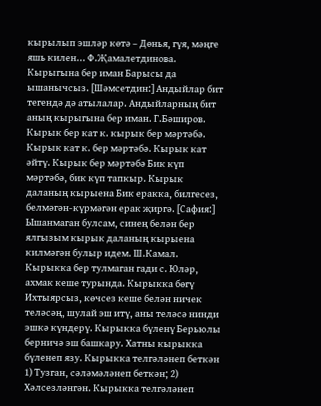кырылып эшләр көтә – Дөнья, гүя, мәңге яшь килен... Ф.Җамалетдинова. Кырыгына бер иман Барысы да ышанычсыз. [Шәмсетдин:] Андыйлар бит тегендә дә атылалар. Андыйларның бит аның кырыгына бер иман. Г.Бәширов. Кырык бер кат к. кырык бер мәртәбә. Кырык кат к. бер мәртәбә. Кырык кат әйтү. Кырык бер мәртәбә Бик күп мәртәбә, бик күп тапкыр. Кырык даланың кырыена Бик еракка, билгесез, белмәгән-күрмәгән ерак җиргә. [Сафия:] Ышанмаган булсам, синең белән бер ялгызым кырык даланың кырыена килмәгән булыр идем. Ш.Камал. Кырыкка бер тулмаган гади с. Юләр, ахмак кеше турында. Кырыкка бөгү Ихтыярсыз, көчсез кеше белән ничек теләсәң, шулай эш итү, аны теләсә нинди эшкә күндерү. Кырыкка бүленү Берьюлы берничә эш башкару. Хатны кырыкка бүленеп язу. Кырыкка телгәләнеп беткән 1) Тузган, сәләмәләнеп беткән; 2) Хәлсезләнгән. Кырыкка телгәләнеп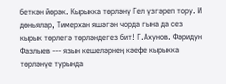беткән йөрәк. Кырыкка төрләнү Гел үзгәреп тору. И дөньялар, Тимерхан яшәгән чорда гына да сез кырык төрлегә төрләндегез бит! Г.Ахунов. Фәридун Фазлыев --- язын кешеләрнең кәефе кырыкка төрләнүе турында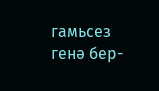гамьсез генә бер-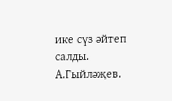ике сүз әйтеп салды. А.Гыйләҗев.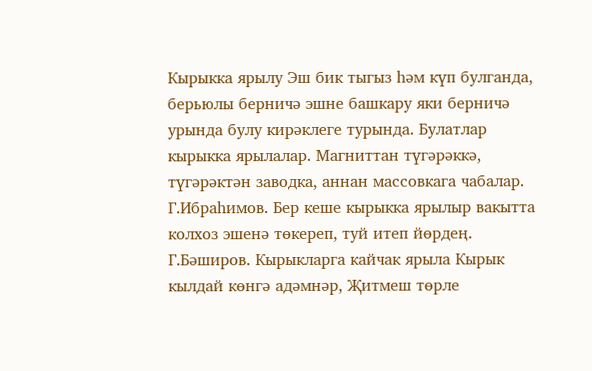Кырыкка ярылу Эш бик тыгыз һәм күп булганда, берьюлы берничә эшне башкару яки берничә урында булу кирәклеге турында. Булатлар кырыкка ярылалар. Магниттан түгәрәккә, түгәрәктән заводка, аннан массовкага чабалар. Г.Ибраһимов. Бер кеше кырыкка ярылыр вакытта колхоз эшенә төкереп, туй итеп йөрдең. Г.Бәширов. Кырыкларга кайчак ярыла Кырык кылдай көнгә адәмнәр, Җитмеш төрле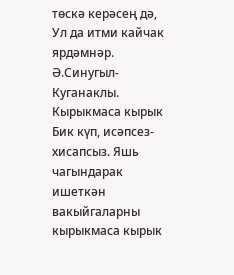төскә керәсең дә, Ул да итми кайчак ярдәмнәр. Ә.Синугыл-Куганаклы. Кырыкмаса кырык Бик күп, исәпсез-хисапсыз. Яшь чагындарак ишеткән вакыйгаларны кырыкмаса кырык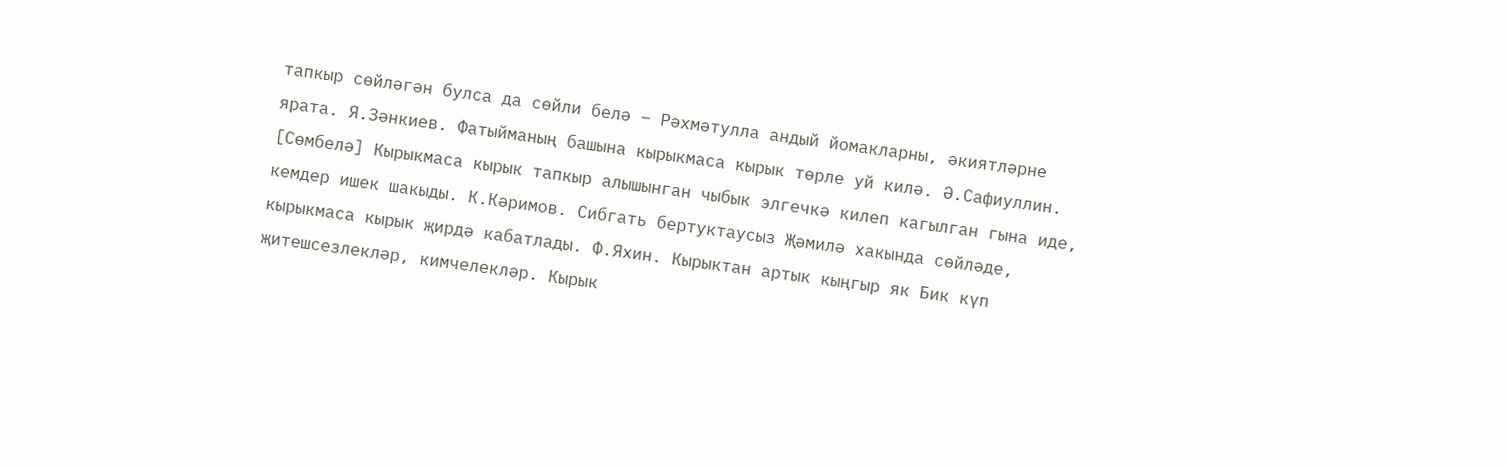тапкыр сөйләгән булса да сөйли белә – Рәхмәтулла андый йомакларны, әкиятләрне ярата. Я.Зәнкиев. Фатыйманың башына кырыкмаса кырык төрле уй килә. Ә.Сафиуллин. [Сөмбелә] Кырыкмаса кырык тапкыр алышынган чыбык элгечкә килеп кагылган гына иде, кемдер ишек шакыды. К.Кәримов. Сибгать бертуктаусыз Җәмилә хакында сөйләде, кырыкмаса кырык җирдә кабатлады. Ф.Яхин. Кырыктан артык кыңгыр як Бик күп җитешсезлекләр, кимчелекләр. Кырык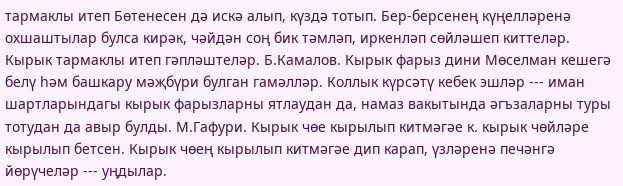тармаклы итеп Бөтенесен дә искә алып, күздә тотып. Бер-берсенең күңелләренә охшаштылар булса кирәк, чәйдән соң бик тәмләп, иркенләп сөйләшеп киттеләр. Кырык тармаклы итеп гәпләштеләр. Б.Камалов. Кырык фарыз дини Мөселман кешегә белү һәм башкару мәҗбүри булган гамәлләр. Коллык күрсәтү кебек эшләр --- иман шартларындагы кырык фарызларны ятлаудан да, намаз вакытында әгъзаларны туры тотудан да авыр булды. М.Гафури. Кырык чөе кырылып китмәгәе к. кырык чөйләре кырылып бетсен. Кырык чөең кырылып китмәгәе дип карап, үзләренә печәнгә йөрүчеләр --- уңдылар.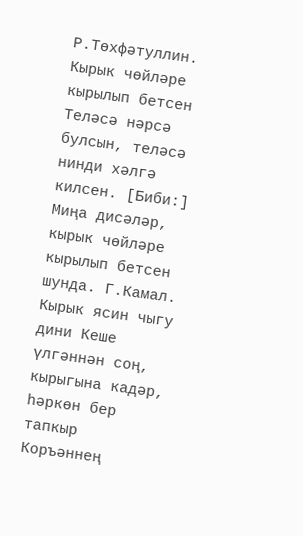Р.Төхфәтуллин. Кырык чөйләре кырылып бетсен Теләсә нәрсә булсын, теләсә нинди хәлгә килсен. [Биби:] Миңа дисәләр, кырык чөйләре кырылып бетсен шунда. Г.Камал. Кырык ясин чыгу дини Кеше үлгәннән соң, кырыгына кадәр, һәркөн бер тапкыр Коръәннең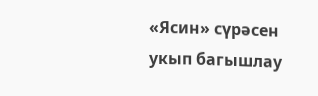«Ясин» сүрәсен укып багышлау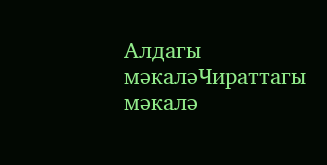Алдагы мәкаләЧираттагы мәкалә